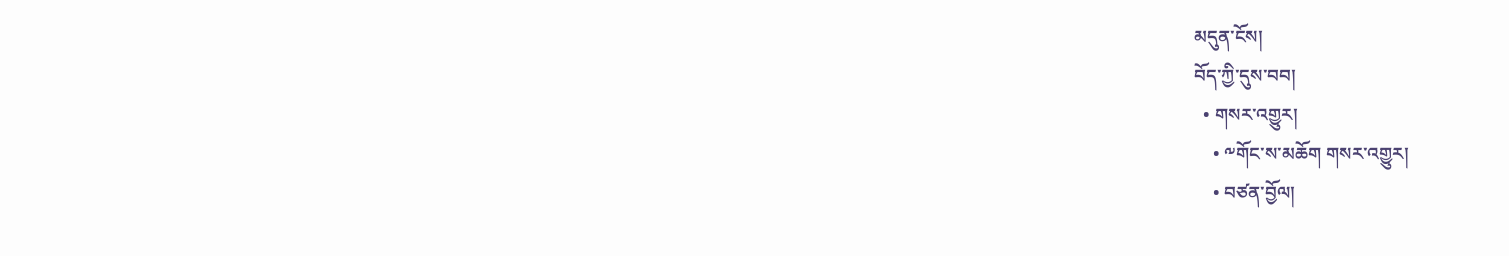མདུན་ངོས།
བོད་ཀྱི་དུས་བབ།
  • གསར་འགྱུར།
    • ༸གོང་ས་མཆོག གསར་འགྱུར།
    • བཙན་བྱོལ།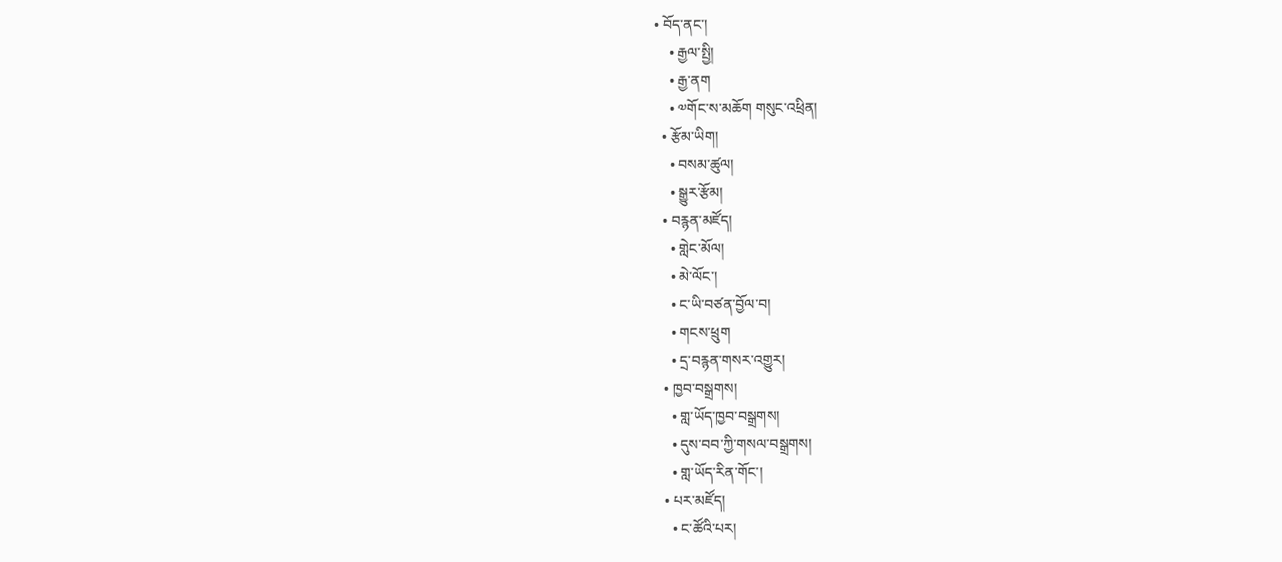• བོད་ནང་།
    • རྒྱལ་སྤྱི།
    • རྒྱ་ནག
    • ༧གོང་ས་མཆོག གསུང་འཕྲིན།
  • རྩོམ་ཡིག།
    • བསམ་ཚུལ།
    • སྒྱུར་རྩོམ།
  • བརྙན་མཛོད།
    • གླེང་མོལ།
    • མེ་ལོང་།
    • ང་ཡི་བཙན་བྱོལ་བ།
    • གངས་ཕྲུག
    • དྲ་བརྙན་གསར་འགྱུར།
  • ཁྱབ་བསྒྲགས།
    • གླ་ཡོད་ཁྱབ་བསྒྲགས།
    • དུས་བབ་ཀྱི་གསལ་བསྒྲགས།
    • གླ་ཡོད་རིན་གོང་།
  • པར་མཛོད།
    • ང་ཚོའི་པར།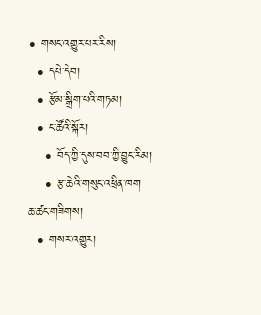• གསང་འགྱུར་པར་རིས།
  • དཔེ་དེབ།
  • རྩོམ་སྒྲིག་པའི་གཏམ།
  • ང་ཚོའི་སྐོར།
    • བོད་ཀྱི་དུས་བབ་ཀྱི་བྱུང་རིམ།
    • རྩ་ཆེའི་གསུང་འཕྲིན་ཁག
ཆ་ཚང་གཟིགས།
  • གསར་འགྱུར།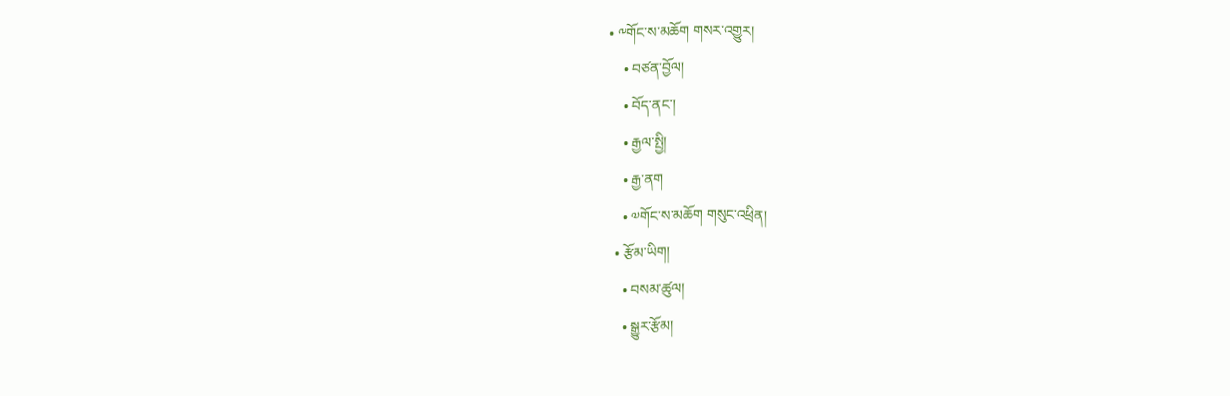• ༸གོང་ས་མཆོག གསར་འགྱུར།
    • བཙན་བྱོལ།
    • བོད་ནང་།
    • རྒྱལ་སྤྱི།
    • རྒྱ་ནག
    • ༧གོང་ས་མཆོག གསུང་འཕྲིན།
  • རྩོམ་ཡིག།
    • བསམ་ཚུལ།
    • སྒྱུར་རྩོམ།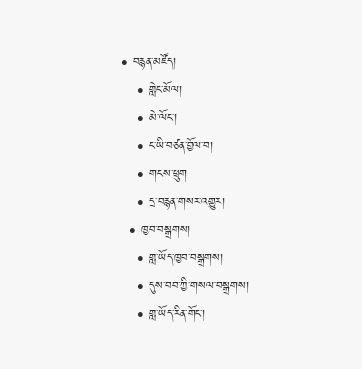• བརྙན་མཛོད།
    • གླེང་མོལ།
    • མེ་ལོང་།
    • ང་ཡི་བཙན་བྱོལ་བ།
    • གངས་ཕྲུག
    • དྲ་བརྙན་གསར་འགྱུར།
  • ཁྱབ་བསྒྲགས།
    • གླ་ཡོད་ཁྱབ་བསྒྲགས།
    • དུས་བབ་ཀྱི་གསལ་བསྒྲགས།
    • གླ་ཡོད་རིན་གོང་།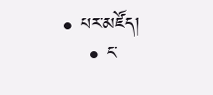• པར་མཛོད།
    • ང་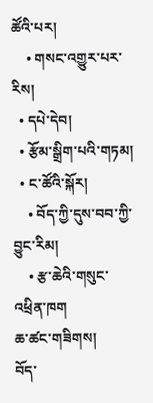ཚོའི་པར།
    • གསང་འགྱུར་པར་རིས།
  • དཔེ་དེབ།
  • རྩོམ་སྒྲིག་པའི་གཏམ།
  • ང་ཚོའི་སྐོར།
    • བོད་ཀྱི་དུས་བབ་ཀྱི་བྱུང་རིམ།
    • རྩ་ཆེའི་གསུང་འཕྲིན་ཁག
ཆ་ཚང་གཟིགས།
བོད་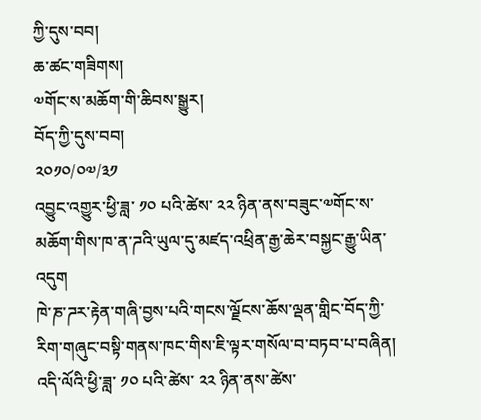ཀྱི་དུས་བབ།
ཆ་ཚང་གཟིགས།
༧གོང་ས་མཆོག་གི་ཆིབས་སྒྱུར།
བོད་ཀྱི་དུས་བབ།
༢༠༡༠/༠༧/༣༡
འབྱུང་འགྱུར་ཕྱི་ཟླ་ ༡༠ པའི་ཚེས་ ༢༢ ཉིན་ནས་བཟུང་༧གོང་ས་མཆོག་གིས་ཁ་ན་ཌའི་ཡུལ་དུ་མཛད་འཕྲིན་རྒྱ་ཆེར་བསྐྱང་རྒྱུ་ཡིན་འདུག
ཁེ་ཎ་ཌར་རྟེན་གཞི་བྱས་པའི་གངས་ལྗོངས་ཆོས་ལྡན་གླིང་བོད་ཀྱི་རིག་གཞུང་བསྟི་གནས་ཁང་གིས་ཇི་ལྟར་གསོལ་བ་བཏབ་པ་བཞིན། འདི་ལོའི་ཕྱི་ཟླ་ ༡༠ པའི་ཚེས་ ༢༢ ཉིན་ནས་ཚེས་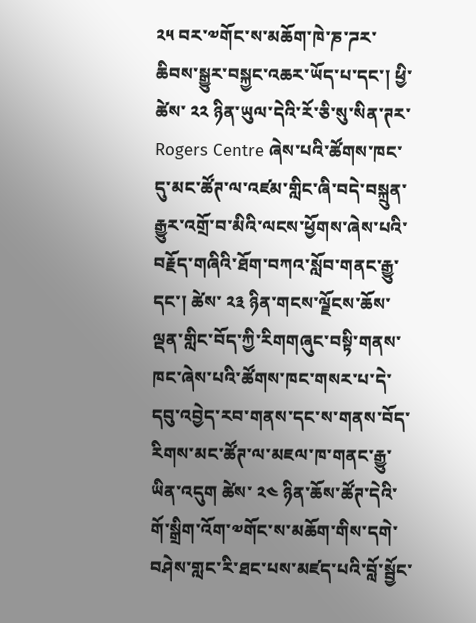༢༥ བར་༧གོང་ས་མཆོག་ཁེ་ཎ་ཌར་ཆིབས་སྒྱུར་བསྐྱང་འཆར་ཡོད་པ་དང་། ཕྱི་ཚེས་ ༢༢ ཉིན་ཡུལ་དེའི་རོ་ཅི་སུ་སིན་ཊར་ Rogers Centre ཞེས་པའི་ཚོགས་ཁང་དུ་མང་ཚོཊ་ལ་འཛམ་གླིང་ཞི་བདེ་བསྐྲུན་རྒྱུར་འགྲོ་བ་མིའི་ལངས་ཕྱོགས་ཞེས་པའི་བརྗོད་གཞིའི་ཐོག་བཀའ་སློབ་གནང་རྒྱུ་དང་། ཚེས་ ༢༣ ཉིན་གངས་ལྗོངས་ཆོས་ལྡན་གླིང་བོད་ཀྱི་རིགགཞུང་བསྟི་གནས་ཁང་ཞེས་པའི་ཚོགས་ཁང་གསར་པ་དེ་དབུ་འབྱེད་རབ་གནས་དང་ས་གནས་བོད་རིགས་མང་ཚོཊ་ལ་མཇལ་ཁ་གནང་རྒྱུ་ཡིན་འདུག ཚེས་ ༢༤ ཉིན་ཆོས་ཚོཊ་དེའི་གོ་སྒྲིག་འོག་༧གོང་ས་མཆོག་གིས་དགེ་བཤེས་གླང་རི་ཐང་པས་མཛད་པའི་བློ་སྦྱོང་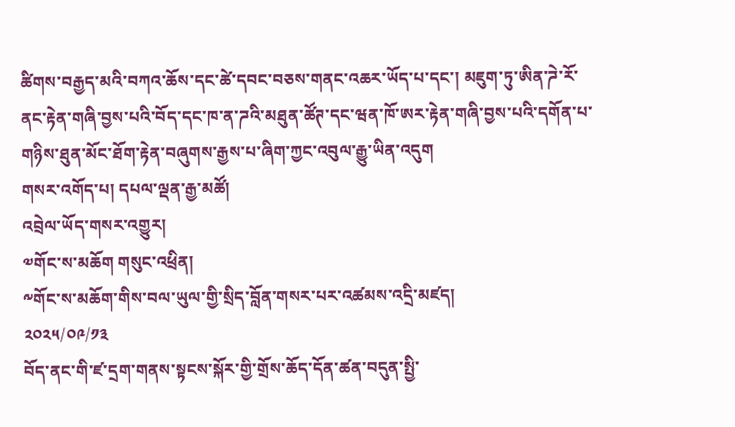ཚིགས་བརྒྱད་མའི་བཀའ་ཆོས་དང་ཚེ་དབང་བཅས་གནང་འཆར་ཡོད་པ་དང་། མཇུག་ཏུ་ཨིན་ཌེ་རོ་ནང་རྟེན་གཞི་བྱས་པའི་བོད་དང་ཁ་ན་ཌའི་མཐུན་ཚོཊ་དང་ཝན་ཁོ་ཨར་རྟེན་གཞི་བྱས་པའི་དགོན་པ་གཉིས་ཐུན་མོང་ཐོག་རྟེན་བཞུགས་རྒྱས་པ་ཞིག་ཀྱང་འབུལ་རྒྱུ་ཡིན་འདུག
གསར་འགོད་པ། དཔལ་ལྡན་རྒྱ་མཚོ།
འབྲེལ་ཡོད་གསར་འགྱུར།
༧གོང་ས་མཆོག གསུང་འཕྲིན།
༸གོང་ས་མཆོག་གིས་བལ་ཡུལ་གྱི་སྲིད་བློན་གསར་པར་འཚམས་འདྲི་མཛད།
༢༠༢༥/༠༩/༡༣
བོད་ནང་གི་ཛ་དྲག་གནས་སྟངས་སྐོར་གྱི་གྲོས་ཆོད་དོན་ཚན་བདུན་སྤྱི་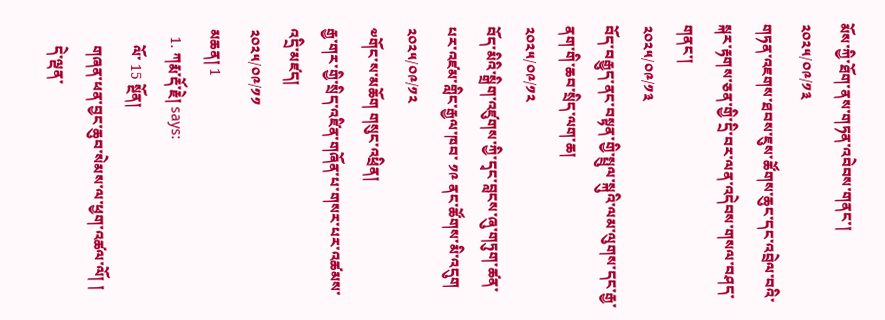མོས་ཀྱི་ཐོག་ནས་གཏན་འབེབས་གནང་།
༢༠༢༥/༠༩/༡༣
གཏན་འཇགས་ཐབས་ཇུས་ཚོགས་ཆུང་དང་འབྲེལ་བའི་སྐར་རྟགས་ཅན་གྱི་དྲི་བར་ལན་འདེབས་གསལ་བཤད་གནང་།
༢༠༢༥/༠༩/༡༣
བོད་བརྒྱུད་ནང་བསྟན་གྱི་སྤྲུལ་སྐུའི་ལམ་ལུགས་དང་རྒྱ་ནག་གི་ཆབ་སྲིད་ལག་ཆ།
༢༠༢༥/༠༩/༡༢
བོད་མིའི་སྒྲིག་འཛུགས་ཀྱི་དྭང་བླངས་ཞུ་གཏུག་ཚན་པར་འཛམ་གླིང་རྒྱལ་ཁབ་ ༡༩ ནང་ཚོགས་མི་འདུག
༢༠༢༥/༠༩/༡༢
༧གོང་ས་མཆོག གསུང་འཕྲིན།
རྒྱ་གར་གྱི་སྲིད་འཛིན་གཞོན་པ་གསར་པར་འཚམས་འདྲི་མཛད།
༢༠༢༥/༠༩/༡༡
མཆན། 1
  1. ཀརྨ་རྡོ་རྗེ། says:
    ལོ་ 15 སྔོན།
    གཞན་ཕན་བྱང་ཆུབ་སེམས་ལ་ཕྱག་འཚལ་ལོ། །
    དེ་ལྡན་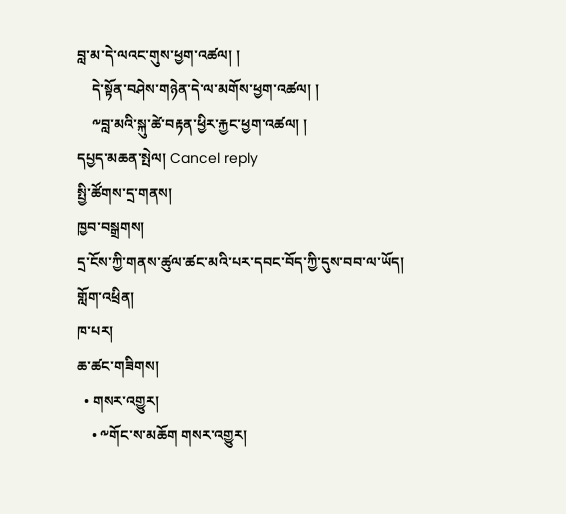བླ་མ་དེ་ལའང་གུས་ཕྱག་འཚལ། །
    དེ་སྟོན་བཤེས་གཉེན་དེ་ལ་མགོས་ཕྱག་འཚལ། །
    ༸བླ་མའི་སྐུ་ཚེ་བརྟན་ཕྱིར་རྐྱང་ཕྱག་འཚལ། །
དཔྱད་མཆན་སྤེལ། Cancel reply
སྤྱི་ཚོགས་དྲ་གནས།
ཁྱབ་བསྒྲགས།
དྲ་ངོས་ཀྱི་གནས་ཚུལ་ཚང་མའི་པར་དབང་བོད་ཀྱི་དུས་བབ་ལ་ཡོད།
གློག་འཕྲིན།
ཁ་པར།
ཆ་ཚང་གཟིགས།
  • གསར་འགྱུར།
    • ༸གོང་ས་མཆོག གསར་འགྱུར།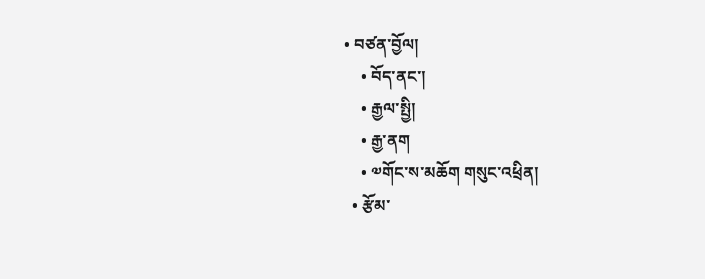• བཙན་བྱོལ།
    • བོད་ནང་།
    • རྒྱལ་སྤྱི།
    • རྒྱ་ནག
    • ༧གོང་ས་མཆོག གསུང་འཕྲིན།
  • རྩོམ་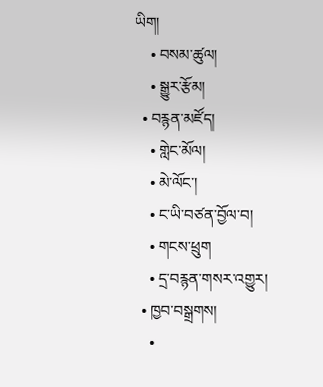ཡིག།
    • བསམ་ཚུལ།
    • སྒྱུར་རྩོམ།
  • བརྙན་མཛོད།
    • གླེང་མོལ།
    • མེ་ལོང་།
    • ང་ཡི་བཙན་བྱོལ་བ།
    • གངས་ཕྲུག
    • དྲ་བརྙན་གསར་འགྱུར།
  • ཁྱབ་བསྒྲགས།
    •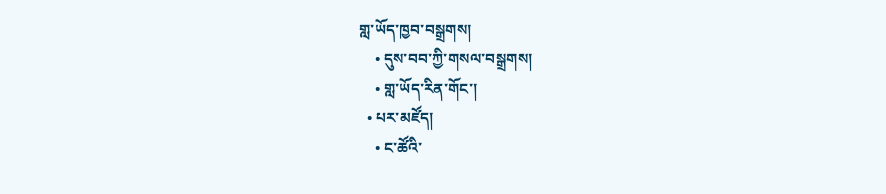གླ་ཡོད་ཁྱབ་བསྒྲགས།
    • དུས་བབ་ཀྱི་གསལ་བསྒྲགས།
    • གླ་ཡོད་རིན་གོང་།
  • པར་མཛོད།
    • ང་ཚོའི་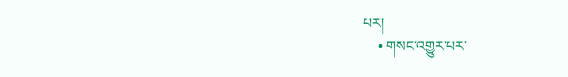པར།
    • གསང་འགྱུར་པར་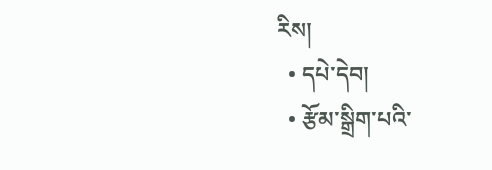རིས།
  • དཔེ་དེབ།
  • རྩོམ་སྒྲིག་པའི་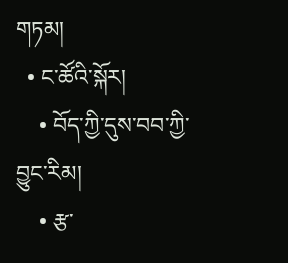གཏམ།
  • ང་ཚོའི་སྐོར།
    • བོད་ཀྱི་དུས་བབ་ཀྱི་བྱུང་རིམ།
    • རྩ་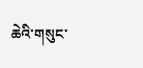ཆེའི་གསུང་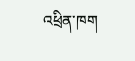འཕྲིན་ཁག